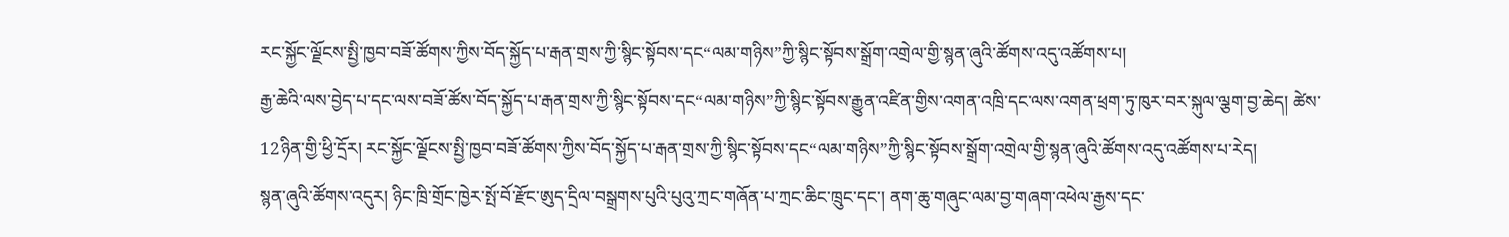རང་སྐྱོང་ལྗོངས་སྤྱི་ཁྱབ་བཟོ་ཚོགས་ཀྱིས་བོད་སྐྱོད་པ་རྒན་གྲས་ཀྱི་སྙིང་སྟོབས་དང“ལམ་གཉིས”ཀྱི་སྙིང་སྟོབས་སྒྲོག་འགྲེལ་གྱི་སྙན་ཞུའི་ཚོགས་འདུ་འཚོགས་པ།
རྒྱ་ཆེའི་ལས་བྱེད་པ་དང་ལས་བཟོ་ཚོས་བོད་སྐྱོད་པ་རྒན་གྲས་ཀྱི་སྙིང་སྟོབས་དང“ལམ་གཉིས”ཀྱི་སྙིང་སྟོབས་རྒྱུན་འཛིན་གྱིས་འགན་འཁྲི་དང་ལས་འགན་ཕྲག་ཏུ་ཁུར་བར་སྐུལ་ལྕག་བྱ་ཆེད། ཚེས་12ཉིན་གྱི་ཕྱི་དྲོར། རང་སྐྱོང་ལྗོངས་སྤྱི་ཁྱབ་བཟོ་ཚོགས་ཀྱིས་བོད་སྐྱོད་པ་རྒན་གྲས་ཀྱི་སྙིང་སྟོབས་དང“ལམ་གཉིས”ཀྱི་སྙིང་སྟོབས་སྒྲོག་འགྲེལ་གྱི་སྙན་ཞུའི་ཚོགས་འདུ་འཚོགས་པ་རེད།
སྙན་ཞུའི་ཚོགས་འདུར། ཉིང་ཁྲི་གྲོང་ཁྱེར་སྤོ་བོ་རྫོང་ཨུད་དྲིལ་བསྒྲགས་པུའི་པུའུ་ཀྲང་གཞོན་པ་ཀྲང་ཆིང་ཁྲུང་དང་། ནག་ཆུ་གཞུང་ལམ་བྱ་གཞག་འཕེལ་རྒྱས་དང་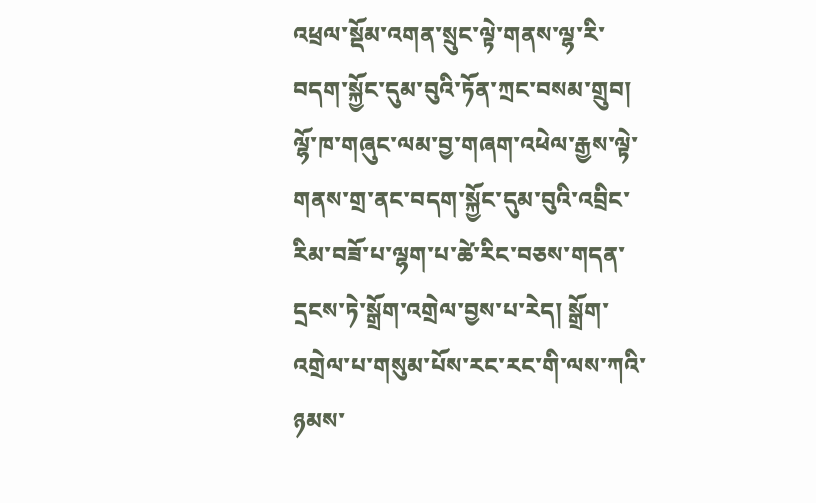འཕྲལ་སྡོམ་འགན་སྲུང་ལྟེ་གནས་ལྷ་རི་བདག་སྐྱོང་དུམ་བུའི་ཏོན་ཀྲང་བསམ་གྲུབ། ལྷོ་ཁ་གཞུང་ལམ་བྱ་གཞག་འཕེལ་རྒྱས་ལྟེ་གནས་གྲ་ནང་བདག་སྐྱོང་དུམ་བུའི་འབྲིང་རིམ་བཟོ་པ་ལྷག་པ་ཚེ་རིང་བཅས་གདན་དྲངས་ཏེ་སྒྲོག་འགྲེལ་བྱས་པ་རེད། སྒྲོག་འགྲེལ་པ་གསུམ་པོས་རང་རང་གི་ལས་ཀའི་ཉམས་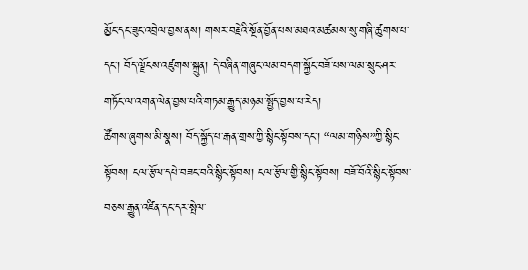མྱོང་དང་ཟུང་འབྲེལ་བྱས་ནས། གསར་བརྗེའི་སྔོན་བྱོན་པས་མཐའ་མཚམས་སུ་གཞི་ཚུགས་པ་དང་། བོད་ལྗོངས་འཛུགས་སྐྲུན། དེ་བཞིན་གཞུང་ལམ་བདག་སྐྱོང་བཟོ་པས་ལམ་སྲུང་ཤར་གཏོང་ལ་འགན་ལེན་བྱས་པའི་གཏམ་རྒྱུད་མཉམ་སྤྱོད་བྱས་པ་རེད།
ཚོགས་ཞུགས་མི་སྣས། བོད་སྐྱོད་པ་རྒན་གྲས་ཀྱི་སྙིང་སྟོབས་དང་། “ལམ་གཉིས”ཀྱི་སྙིང་སྟོབས། ངལ་རྩོལ་དཔེ་བཟང་བའི་སྙིང་སྟོབས། ངལ་རྩོལ་གྱི་སྙིང་སྟོབས། བཟོ་བོའི་སྙིང་སྟོབས་བཅས་རྒྱུན་འཛིན་དང་དར་སྤེལ་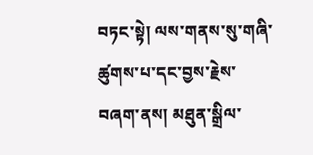བཏང་སྟེ། ལས་གནས་སུ་གཞི་ཚུགས་པ་དང་བྱས་རྗེས་བཞག་ནས། མཐུན་སྒྲིལ་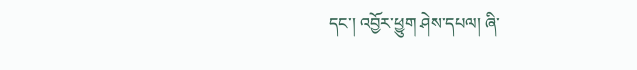དང་། འབྱོར་ཕྱུག ཤེས་དཔལ། ཞི་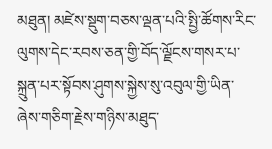མཐུན། མཛེས་སྡུག་བཅས་ལྡན་པའི་སྤྱི་ཚོགས་རིང་ལུགས་དེང་རབས་ཅན་གྱི་བོད་ལྗོངས་གསར་པ་སྐྲུན་པར་སྟོབས་ཤུགས་སྐྱེས་སུ་འབུལ་གྱི་ཡིན་ཞེས་གཅིག་རྗེས་གཉིས་མཐུད་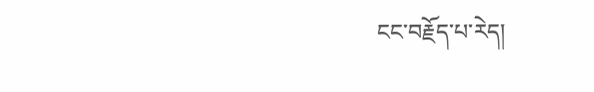ངང་བརྗོད་པ་རེད།